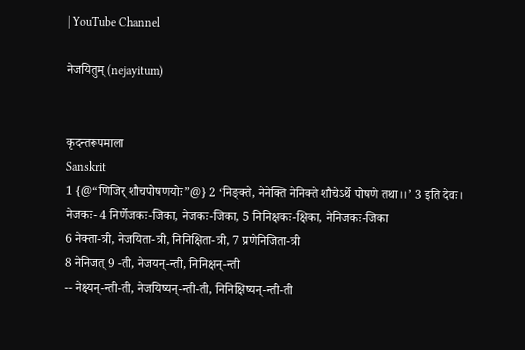| YouTube Channel

नेजयितुम् (nejayitum)


कृदन्तरूपमाला
Sanskrit
1 {@“णिजिर् शौचपोषणयोः”@} 2 ‘निङ्क्ते, नेनेक्ति नेनिक्ते शौचेऽर्थे पोषणे तथा।।’ 3 इति देवः।
नेजकः- 4 निर्णेजकः-जिका, नेजकः-जिका, 5 निनिक्षकः-क्षिका, नेनिजकः-जिका
6 नेक्ता-त्री, नेजयिता-त्री, निनिक्षिता-त्री, 7 प्रणेनिजिता-त्री
8 नेनिजत् 9 -ती, नेजयन्-न्ती, निनिक्षन्-न्ती
-- नेक्ष्यन्-न्ती-ती, नेजयिष्यन्-न्ती-ती, निनिक्षिष्यन्-न्ती-ती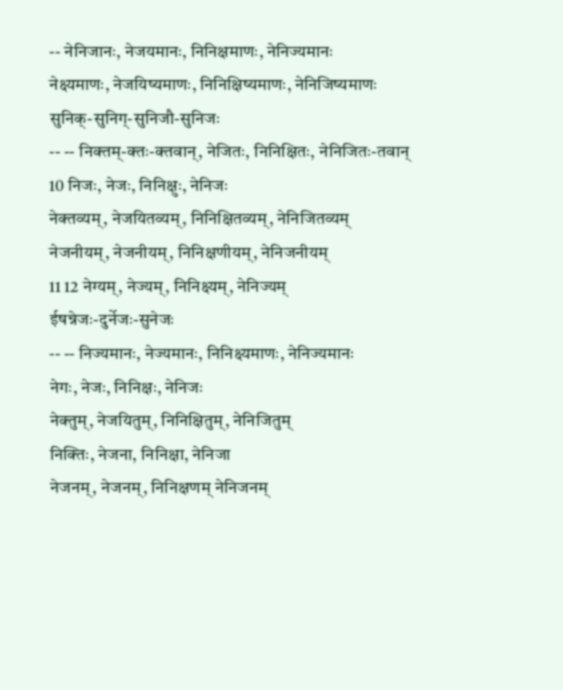-- नेनिजानः, नेजयमानः, निनिक्षमाणः, नेनिज्यमानः
नेक्ष्यमाणः, नेजयिष्यमाणः, निनिक्षिष्यमाणः, नेनिजिष्यमाणः
सुनिक्-सुनिग्-सुनिजौ-सुनिजः
-- -- निक्तम्-क्तः-क्तवान्, नेजितः, निनिक्षितः, नेनिजितः-तवान्
10 निजः, नेजः, निनिक्षुः, नेनिजः
नेक्तव्यम्, नेजयितव्यम्, निनिक्षितव्यम्, नेनिजितव्यम्
नेजनीयम्, नेजनीयम्, निनिक्षणीयम्, नेनिजनीयम्
11 12 नेग्यम्, नेज्यम्, निनिक्ष्यम्, नेनिज्यम्
ईषन्नेजः-दुर्नेजः-सुनेजः
-- -- निज्यमानः, नेज्यमानः, निनिक्ष्यमाणः, नेनिज्यमानः
नेगः, नेजः, निनिक्षः, नेनिजः
नेक्तुम्, नेजयितुम्, निनिक्षितुम्, नेनिजितुम्
निक्तिः, नेजना, निनिक्षा, नेनिजा
नेजनम्, नेजनम्, निनिक्षणम् नेनिजनम्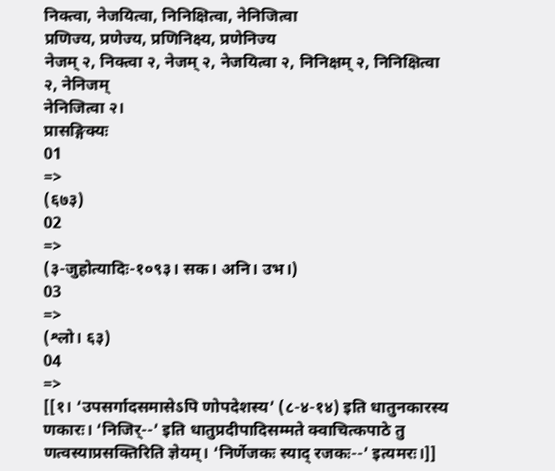निक्त्वा, नेजयित्वा, निनिक्षित्वा, नेनिजित्वा
प्रणिज्य, प्रणेज्य, प्रणिनिक्ष्य, प्रणेनिज्य
नेजम् २, निक्त्वा २, नेजम् २, नेजयित्वा २, निनिक्षम् २, निनिक्षित्वा २, नेनिजम्
नेनिजित्वा २।
प्रासङ्गिक्यः
01
=>
(६७३)
02
=>
(३-जुहोत्यादिः-१०९३। सक। अनि। उभ।)
03
=>
(श्लो। ६३)
04
=>
[[१। ‘उपसर्गादसमासेऽपि णोपदेशस्य’ (८-४-१४) इति धातुनकारस्य णकारः। ‘निजिर्--’ इति धातुप्रदीपादिसम्मते क्वाचित्कपाठे तु णत्वस्याप्रसक्तिरिति ज्ञेयम्। ‘निर्णेजकः स्याद् रजकः--’ इत्यमरः।]]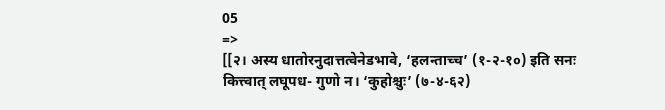05
=>
[[२। अस्य धातोरनुदात्तत्वेनेडभावे, ‘हलन्ताच्च’ (१-२-१०) इति सनः कित्त्वात् लघूपध- गुणो न। ‘कुहोश्चुः’ (७-४-६२)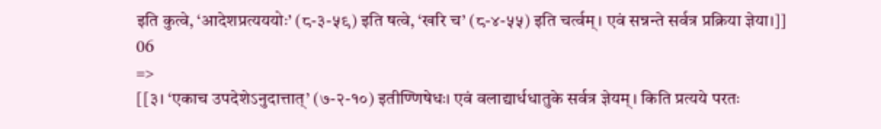इति कुत्वे, ‘आदेशप्रत्यययोः’ (८-३-५९) इति षत्वे, ‘खरि च’ (८-४-५५) इति चर्त्वम्। एवं सन्नन्ते सर्वत्र प्रक्रिया ज्ञेया।]]
06
=>
[[३। ‘एकाच उपदेशेऽनुदात्तात्’ (७-२-१०) इतीण्णिषेधः। एवं वलाद्यार्धधातुके सर्वत्र ज्ञेयम्। किति प्रत्यये परतः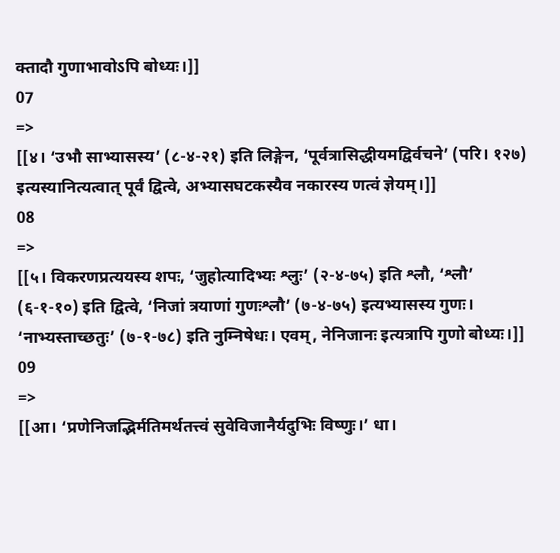क्तादौ गुणाभावोऽपि बोध्यः।]]
07
=>
[[४। ‘उभौ साभ्यासस्य’ (८-४-२१) इति लिङ्गेन, ‘पूर्वत्रासिद्धीयमद्विर्वचने’ (परि। १२७) इत्यस्यानित्यत्वात् पूर्वं द्वित्वे, अभ्यासघटकस्यैव नकारस्य णत्वं ज्ञेयम्।]]
08
=>
[[५। विकरणप्रत्ययस्य शपः, ‘जुहोत्यादिभ्यः श्लुः’ (२-४-७५) इति श्लौ, ‘श्लौ’ (६-१-१०) इति द्वित्वे, ‘निजां त्रयाणां गुणःश्लौ’ (७-४-७५) इत्यभ्यासस्य गुणः। ‘नाभ्यस्ताच्छतुः’ (७-१-७८) इति नुम्निषेधः। एवम्, नेनिजानः इत्यत्रापि गुणो बोध्यः।]]
09
=>
[[आ। ‘प्रणेनिजद्भिर्मतिमर्थतत्त्वं सुवेविजानैर्यदुभिः विष्णुः।’ धा।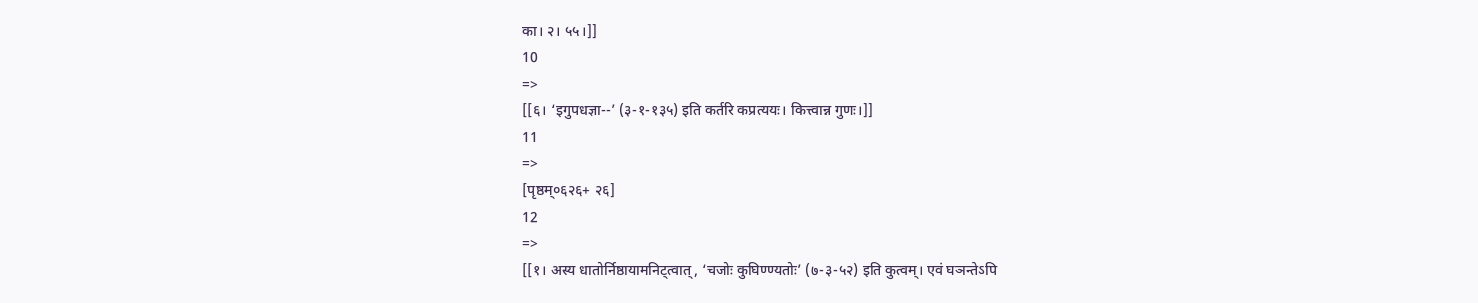का। २। ५५।]]
10
=>
[[६। ‘इगुपधज्ञा--’ (३-१-१३५) इति कर्तरि कप्रत्ययः। कित्त्वान्न गुणः।]]
11
=>
[पृष्ठम्०६२६+ २६]
12
=>
[[१। अस्य धातोर्निष्ठायामनिट्त्वात्, ‘चजोः कुघिण्ण्यतोः’ (७-३-५२) इति कुत्वम्। एवं घञन्तेऽपि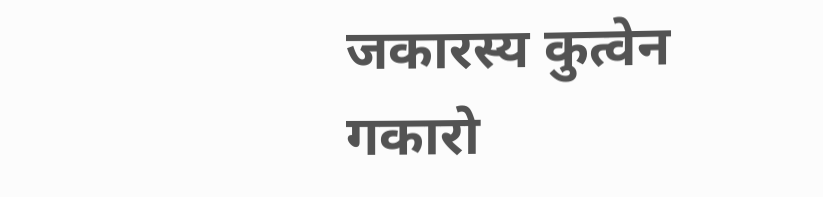जकारस्य कुत्वेन गकारो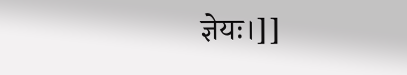ज्ञेयः।]]